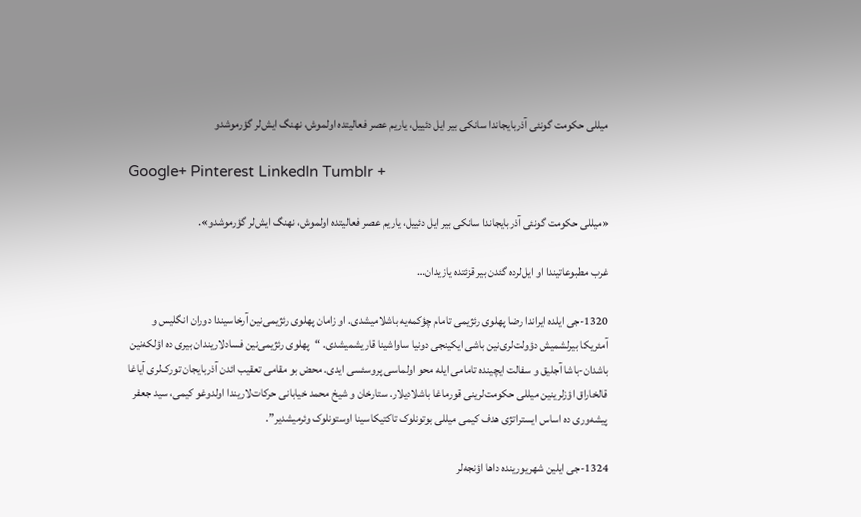میللی حکومت گونئی آذربایجاندا سانکی بیر ایل دئییل، یاریم عصر فعالیتده اولموش، نهنگ ایش‌لر گؤرموشدو

Google+ Pinterest LinkedIn Tumblr +

«میللی حکومت گونئی آذربایجاندا سانکی بیر ایل دئییل، یاریم عصر فعالیتده اولموش، نهنگ ایش‌لر گؤرموشدو».

غرب مطبوعاتیندا او ایل‌لرده گئدن بیر قزئتده یازیدان…

1320-جی ایلده ایراندا رضا پهلوی رئژیمی تامام چؤکمه‌یه باشلامیشدی. او زامان پهلوی رئژیمی‌نین آرخاسیندا دوران انگلیس و آمئریکا بیرلشمیش دؤولت‌لری‌نین باشی ایکینجی دونیا ساواشینا قاریشمیشدی. “پهلوی رئژیمی‌نین فسادلاریندان بیری ده اؤلکه‌نین باشدان-باشا آجلیق و سفالت ایچینده تامامی ایله محو اولماسی پروسئسی ایدی. محض بو مقامی تعقیب ائد‌ن آذربایجان تورک‌لری آیاغا قالخاراق اؤزلرینین میللی حکومت‌لرینی قورماغا باشلادیلار. ستارخان و شیخ محمد خیابانی حرکات‌لاریندا اولدوغو کیمی، سید جعفر پیشه‌وری ده اساس ایستراتژی هدف کیمی میللی بوتونلوک تاکتیکاسینا اوستونلوک وئرمیشدیر”.

1324-جی ایلین شهریورینده داها اؤنجه‌لر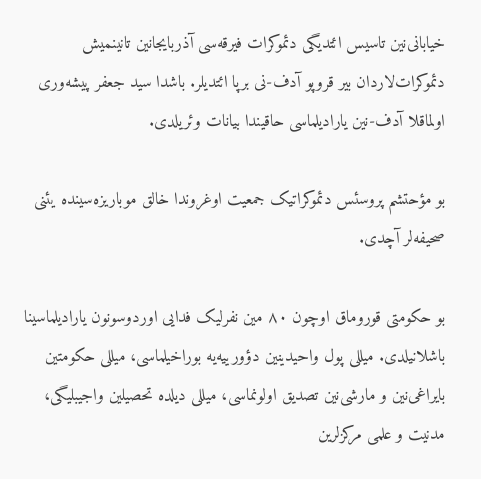خیابانی‌نین تاسیس ائتدیگی دئموکرات فیرقه‌سی آذربایجانین تانینمیش دئموکرات‌لاردان بیر قروپو آدف-نی برپا ائتدیلر. باشدا سید جعفر پیشه‌وری اولماقلا آدف-نین یارادیلماسی حاقیندا بیانات وئریلدی.

بو مؤحتشم پروسئس دئموکراتیک جمعیت اوغروندا خالق موباریزه‌سینده یئنی صحیفه‌لر آچدی.

بو حکومتی قوروماق اوچون ۸۰ مین نفرلیک فدایی اوردوسونون یارادیلماسینا باشلانیلدی. میللی پول واحیدینین دؤورییه‌یه بوراخیلماسی، میللی حکومتین بایراغی‌نین و مارشی‌نین تصدیق اولونماسی، میللی دیلده تحصیلین واجیبلیگی، مدنیت و علمی مرکزلرین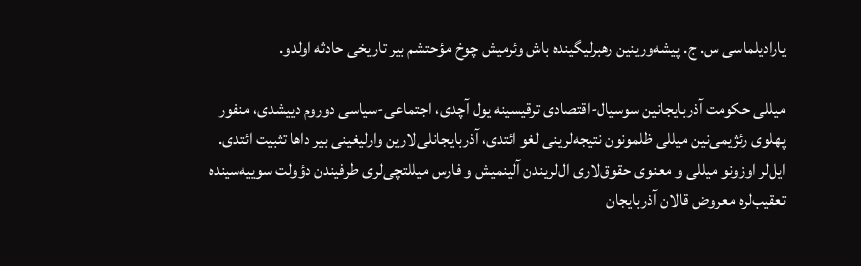یارادیلماسی س. ج. پیشه‌ورینین رهبرلیگینده باش وئرمیش چوخ مؤحتشم بیر تاریخی حادثه اولدو.

میللی حکومت آذربایجانین سوسیال-اقتصادی ترقیسینه یول آچدی، اجتماعی-سیاسی دوروم دییشدی، منفور پهلوی رئژیمی‌نین میللی ظلمونون نتیجه‌لرینی لغو ائتدی، آذربایجانلی‌لارین وارلیغینی بیر داها تثبیت ائتدی. ایل‌لر اوزونو میللی و معنوی حقوق‌لاری ال‌لریندن آلینمیش و فارس میللتچی‌لری طرفیندن دؤولت سوییه‌سینده تعقیب‌لره معروض قالان آذربایجان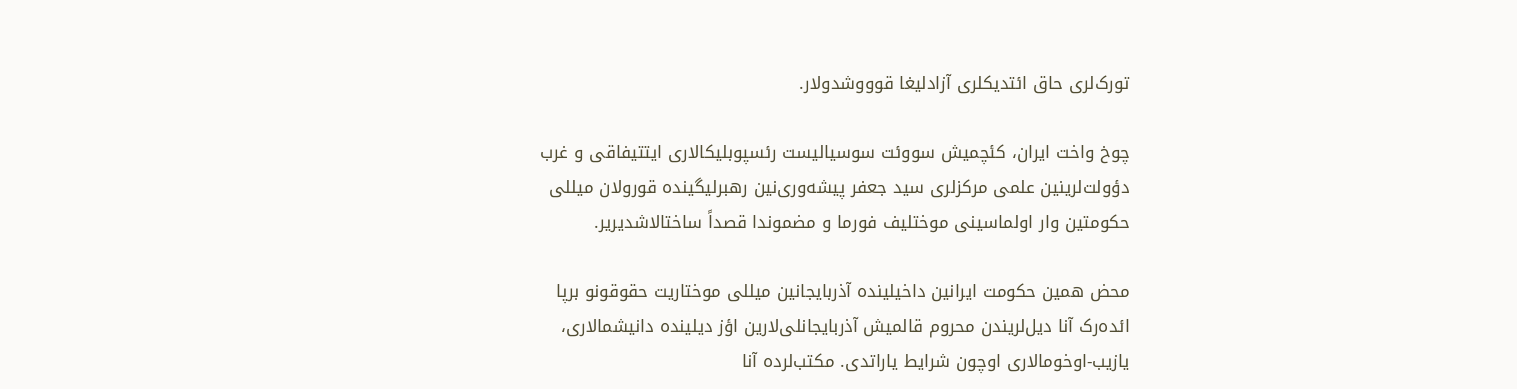تورک‌لری حاق ائتدیکلری آزادلیغا قوووشدولار.

چوخ واخت ایران، کئچمیش سووئت سوسیالیست رئسپوبلیکالاری ایتتیفاقی و غرب دؤولت‌لرینین علمی مرکزلری سید جعفر پیشه‌وری‌نین رهبرلیگینده قورولان میللی حکومتین وار اولماسینی موختلیف فورما و مضموندا قصداً ساختالاشدیریر.

محض همین حکومت ایرانین داخیلینده آذربایجانین میللی موختاریت حقوقونو برپا ائده‌‌رک آنا دیل‌لریندن محروم قالمیش آذربایجانلی‌لارین اؤز دیلینده دانیشمالاری، یازیب-اوخومالاری اوچون شرایط یاراتدی. مکتب‌لرده آنا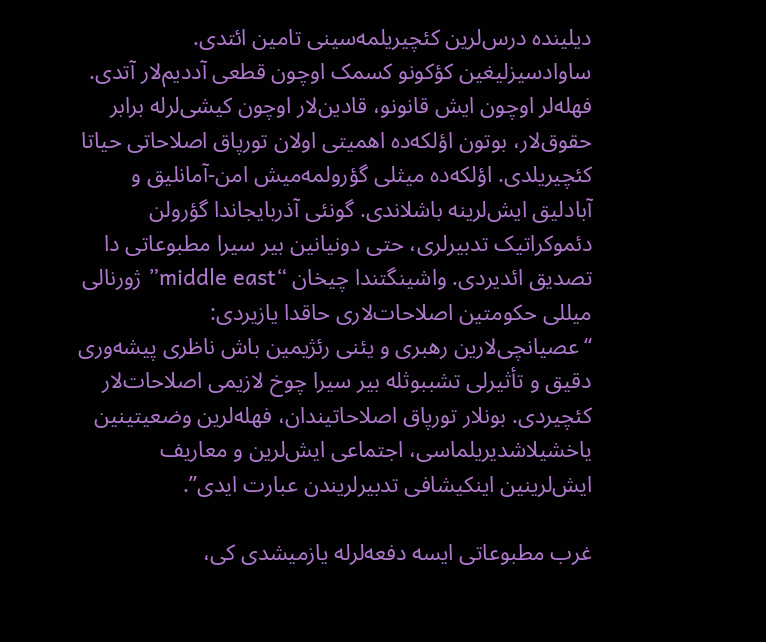دیلینده درس‌لرین کئچیریلمه‌سینی تامین ائتدی. ساوادسیزلیغین کؤکونو کسمک اوچون قطعی آددیم‌لار آتدی. فهله‌لر اوچون ایش قانونو، قادین‌لار اوچون کیشی‌لرله برابر حقوق‌لار، بوتون اؤلکه‌ده اهمیتی اولان تورپاق اصلاحاتی حیاتا کئچیریلدی. اؤلکه‌ده میثلی گؤرولمه‌میش امن-آمانلیق و آبادلیق ایش‌لرینه باشلاندی. گونئی آذربایجاندا گؤرولن دئموکراتیک تدبیرلری، حتی دونیانین بیر سیرا مطبوعاتی دا تصدیق ائدیردی. واشینگتندا چیخان “middle east” ژورنالی میللی حکومتین اصلاحات‌لاری حاقدا یازیردی: “عصیانچی‌لارین رهبری و یئنی رئژیمین باش ناظری پیشه‌وری دقیق و تأثیرلی تشببوثله بیر سیرا چوخ لازیمی اصلاحات‌لار کئچیردی. بونلار تورپاق اصلاحاتیندان، فهله‌لرین وضعیتینین یاخشیلاشدیریلماسی، اجتماعی ایش‌لرین و معاریف ایش‌لرینین اینکیشافی تدبیرلریندن عبارت ایدی”.

غرب مطبوعاتی ایسه دفعه‌لرله یازمیشدی کی،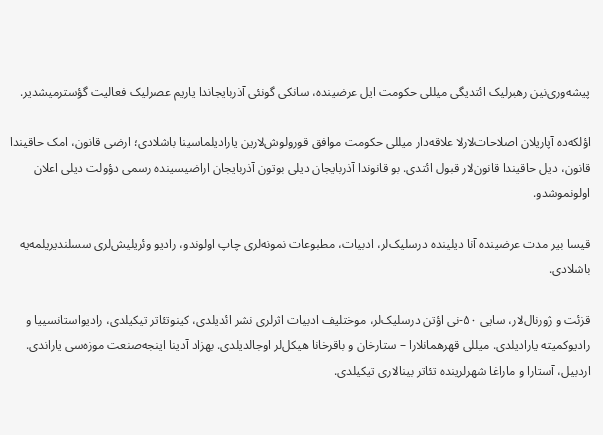پیشه‌وری‌نین رهبرلیک ائتدیگی میللی حکومت ایل عرضینده، سانکی گونئی آذربایجاندا یاریم عصرلیک فعالیت گؤسترمیشدیر.

اؤلکه‌ده آپاریلان اصلاحات‌لارلا علاقه‌دار میللی حکومت موافق قورولوش‌لارین یارادیلماسینا باشلادی؛ ارضی قانون، امک حاقیندا قانون، دیل حاقیندا قانون‌لار قبول ائتدی. بو قانوندا آذربایجان دیلی بوتون آذربایجان اراضیسینده رسمی دؤولت دیلی اعلان اولونموشدو.

قیسا بیر مدت عرضینده آنا دیلینده درسلیک‌لر، ادبیات، مطبوعات نمونه‌لری چاپ اولوندو، رادیو وئریلیش‌لری سسلندیریلمه‌یه باشلادی.

قزئت و ژورنال‌لار، سایی ۵۰-نی اؤتن درسلیک‌لر، موختلیف ادبیات اثرلری نشر ائدیلدی، کینوتئاتر تیکیلدی، رادیواستانسییا و رادیوکمیته یارادیلدی. میللی قهرهمانلارا – ستارخان و باقرخانا هیکل‌لر اوجالدیلدی. بهزاد آدینا اینجه‌صنعت موزه‌سی یاراندی. اردبیل، آستارا و ماراغا شهرلرینده تئاتر بینالاری تیکیلدی.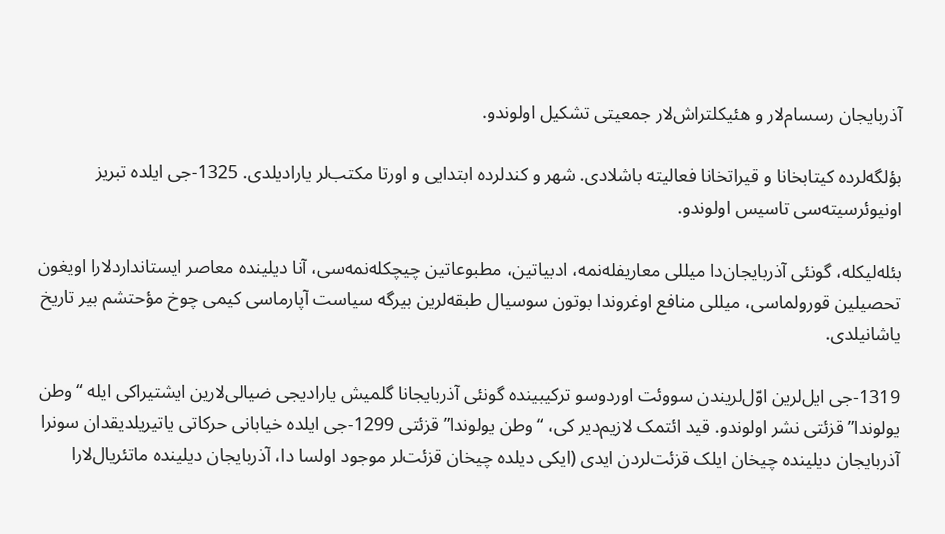آذربایجان رسسام‌لار و هئیکلتراش‌لار جمعیتی تشکیل اولوندو.

بؤلگه‌لرده کیتابخانا و قیراتخانا فعالیته باشلادی. شهر و کندلرده ابتدایی و اورتا مکتب‌لر یارادیلدی. 1325-جی ایلده تبریز اونیوئرسیته‌سی تاسیس اولوندو.

بئله‌لیکله، گونئی آذربایجان‌دا میللی معاریفله‌نمه، ادبیاتین، مطبوعاتین چیچکله‌نمه‌سی، آنا دیلینده معاصر ایستانداردلارا اویغون تحصیلین قورولماسی، میللی منافع اوغروندا بوتون سوسیال طبقه‌لرین بیرگه سیاست آپارماسی کیمی چوخ مؤحتشم بیر تاریخ یاشانیلدی.

1319-جی ایل‌لرین اوّل‌لریندن سووئت اوردوسو ترکیبینده گونئی آذربایجانا گلمیش یارادیجی ضیالی‌لارین ایشتیراکی ایله “وطن یولوندا” قزئتی نشر اولوندو. قید ائتمک لازیم‌دیر کی، “وطن یولوندا” قزئتی 1299-جی ایلده خیابانی حرکاتی یاتیریلدیقدان سونرا آذربایجان دیلینده چیخان ایلک قزئت‌لردن ایدی (ایکی دیلده چیخان قزئت‌لر موجود اولسا دا، آذربایجان دیلینده ماتئریال‌لارا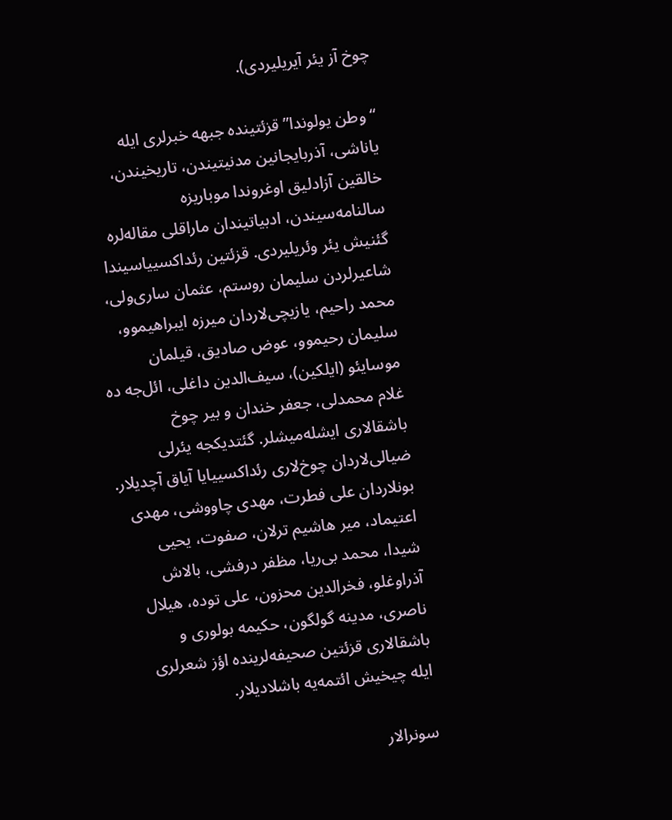چوخ آز یئر آیریلیردی).

“وطن یولوندا” قزئتینده جبهه خبرلری ایله یاناشی، آذربایجانین مدنیتیندن، تاریخیندن، خالقین آزادلیق اوغروندا موباریزه سالنامه‌سیندن، ادبیاتیندان ماراقلی مقاله‌لره گئنیش یئر وئریلیردی. قزئتین رئداکسییاسیندا شاعیرلردن سلیمان روستم، عثمان ساری‌ولی، محمد راحیم، یازیچی‌لاردان میرزه ایبراهیموو، سلیمان رحیموو، عوض صادیق، قیلمان موسایئو (ایلکین)، سیف‌الدین داغلی، ائل‌جه ده غلام محمدلی، جعفر خندان و بیر چوخ باشقالاری ایشله‌میشلر. گئتدیکجه یئرلی ضیالی‌لاردان چوخ‌لاری رئداکسییایا آیاق آچدیلار. بونلاردان علی فطرت، مهدی چاووشی، مهدی اعتیماد، میر هاشیم ترلان، صفوت، یحیی شیدا، محمد بی‌ریا، مظفر درفشی، بالاش آذراوغلو، فخرالدین محزون، علی توده، هیلال ناصری، مدینه گولگون، حکیمه بولوری و باشقالاری قزئتین صحیفه‌لرینده اؤز شعرلری ایله چیخیش ائتمه‌یه باشلادیلار.

سونرالار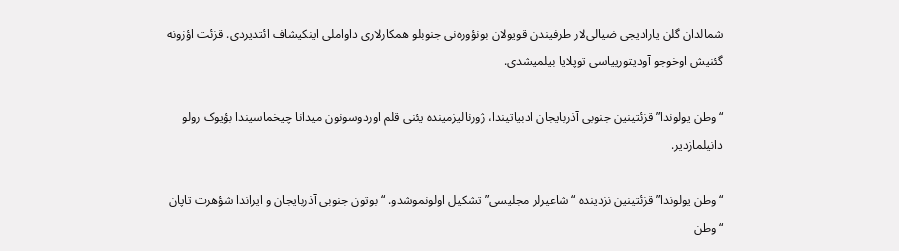شمالدان گلن یارادیجی ضیالی‌لار طرفیندن قویولان بونؤوره‌نی جنوبلو همکارلاری داواملی اینکیشاف ائتدیردی. قزئت اؤزونه گئنیش اوخوجو آودیتورییاسی توپلایا بیلمیشدی.

“وطن یولوندا” قزئتینین جنوبی آذربایجان ادبیاتیندا، ژورنالیزمینده یئنی قلم اوردوسونون میدانا چیخماسیندا بؤیوک رولو دانیلمازدیر.

“وطن یولوندا” قزئتینین نزدینده “شاعیرلر مجلیسی” تشکیل اولونموشدو. “بوتون جنوبی آذربایجان و ایراندا شؤهرت تاپان “وطن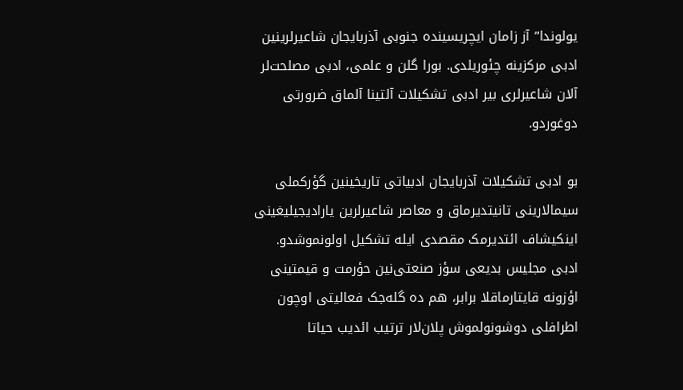یولوندا” آز زامان ایچریسینده جنوبی آذربایجان شاعیرلرینین ادبی مرکزینه چئوریلدی. بورا گلن و علمی، ادبی مصلحت‌لر آلان شاعیرلری بیر ادبی تشکیلات آلتینا آلماق ضرورتی دوغوردو.

بو ادبی تشکیلات آذربایجان ادبیاتی تاریخینین گؤرکملی سیمالارینی تانیتدیرماق و معاصر شاعیرلرین یارادیجیلیغینی اینکیشاف ائتدیرمک مقصدی ایله تشکیل اولونموشدو. ادبی مجلیس بدیعی سؤز صنعتی‌نین حؤرمت و قیمتینی اؤزونه قایتارماقلا برابر، هم ده گله‌جک فعالیتی اوچون اطرافلی دوشونولموش پلان‌لار ترتیب ائدیب حیاتا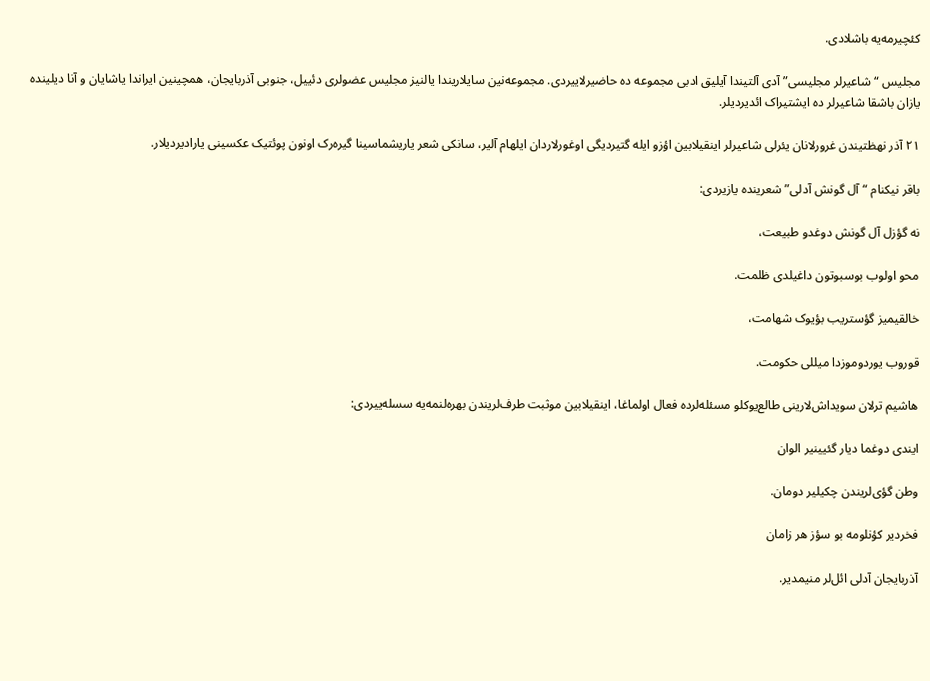کئچیرمه‌یه باشلادی.

مجلیس “شاعیرلر مجلیسی” آدی آلتیندا آیلیق ادبی مجموعه ده حاضیرلاییردی. مجموعه‌نین سایلاریندا یالنیز مجلیس عضولری دئییل، جنوبی آذربایجان، همچینین ایراندا یاشایان و آنا دیلینده یازان باشقا شاعیرلر ده ایشتیراک ائدیردیلر.

۲۱ آذر نهظتیندن غرورلانان یئرلی شاعیرلر اینقیلابین اؤزو ایله گتیردیگی اوغورلاردان ایلهام آلیر، سانکی شعر یاریشماسینا گیره‌رک اونون پوئتیک عکسینی یارادیردیلار.

باقر نیکنام “آل گونش آدلی” شعرینده یازیردی:

نه گؤزل آل گونش دوغدو طبیعت،

محو اولوب بوسبوتون داغیلدی ظلمت.

خالقیمیز گؤستریب بؤیوک شهامت،

قوروب یوردوموزدا میللی حکومت.

هاشیم ترلان سویداش‌لارینی طالع‌یوکلو مسئله‌لرده فعال اولماغا، اینقیلابین موثبت طرف‌لریندن بهره‌لنمه‌یه سسله‌ییردی:

ایندی دوغما دیار گئیینیر الوان

وطن گؤی‌لریندن چکیلیر دومان.

فخردیر کؤنلومه بو سؤز هر زامان

آذربایجان آدلی ائل‌لر منیمدیر.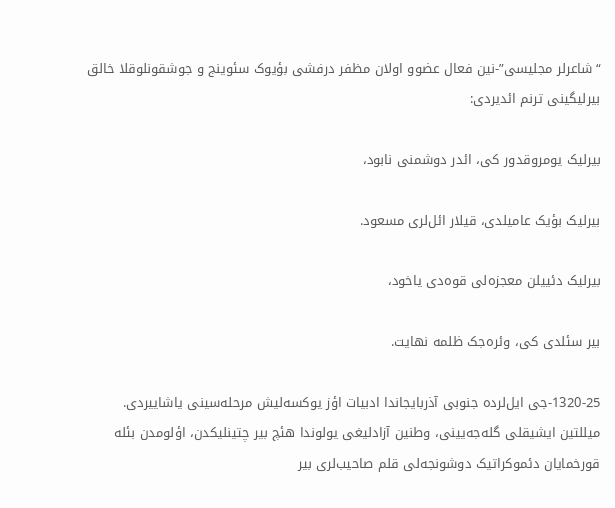“شاعرلر مجلیسی”-نین فعال عضوو اولان مظفر درفشی بؤیوک سئوینج و جوشقونلوقلا خالق بیرلیگینی ترنم ائدیردی:

بیرلیک یومروقدور کی، ائدر دوشمنی نابود،

بیرلیک بؤیک عامیلدی، قیلار ائل‌لری مسعود.

بیرلیک دئییلن معجزه‌لی قوه‌دی یاخود،

بیر سئلدی کی، وئره‌جک ظلمه نهایت.

1320-25-جی ایل‌لرده جنوبی آذربایجاندا ادبیات اؤز یوکسه‌لیش مرحله‌سینی یاشاییردی. میللتین ایشیقلی گله‌جه‌یینی، وطنین آزادلیغی یولوندا هئچ بیر چتینلیکدن، اؤلومدن بئله قورخمایان دئموکراتیک دوشونجه‌لی قلم صاحیب‌لری بیر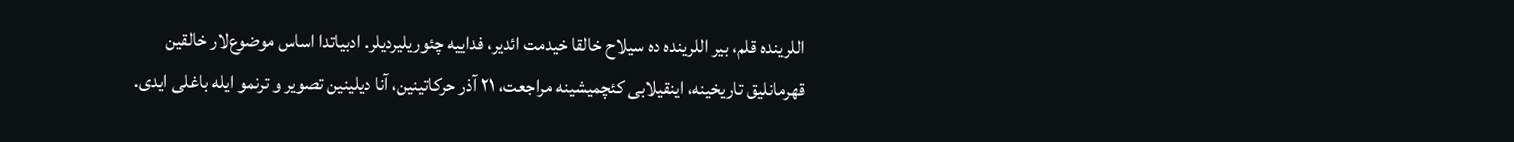اللرینده قلم، بیر اللرینده ده سیلاح خالقا خیدمت ائدیر، فداییه چئوریلیردیلر. ادبیاتدا اساس موضوع‌لار خالقین قهرمانلیق تاریخینه، اینقیلابی کئچمیشینه مراجعت، ۲۱ آذر حرکاتینین، آنا دیلینین تصویر و ترنمو ایله باغلی ایدی.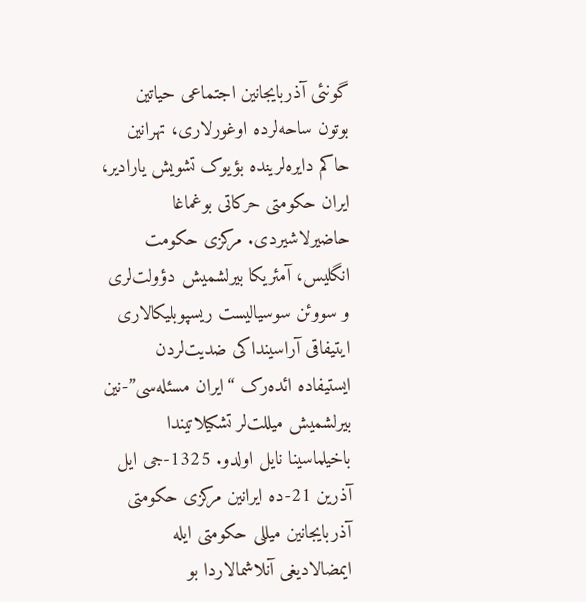گونئی آذربایجانین اجتماعی حیاتین بوتون ساحه‌لرده اوغورلاری، تهرانین حاکم دایره‌لرینده بؤیوک تشویش یارادیر، ایران حکومتی حرکاتی بوغماغا حاضیرلاشیردی. مرکزی حکومت انگلیس، آمئریکا بیرلشمیش دؤولت‌لری و سووئن سوسیالیست ریسپوبلیکالاری ایتیفاقی آراسینداکی ضدیت‌لردن ایستیفاده ائده‌‌رک “ایران مسئله‌سی”-نین بیرلشمیش میللت‌لر تشکیلاتیندا باخیلماسینا نایل اولدو. 1325-جی ایل آذرین 21-ده ایرانین مرکزی حکومتی آذربایجانین میللی حکومتی ایله ایمضالادیغی آنلاشمالاردا بو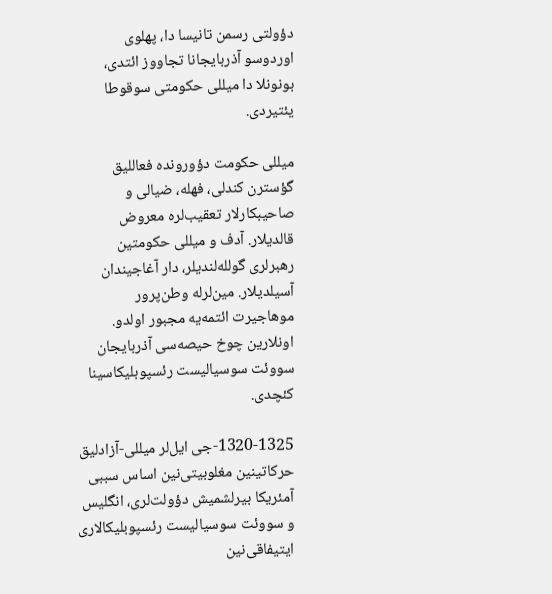دؤولتی رسمن تانیسا دا، پهلوی اوردوسو آذربایجانا تجاووز ائتدی، بونونلا دا میللی حکومتی سوقوطا یئتیردی.

میللی حکومت دؤورونده فعاللیق گؤسترن کندلی، فهله، ضیالی و صاحیبکارلار تعقیب‌لره معروض قالدیلار. آدف و میللی حکومتین رهبرلری گولله‌لندیلر، دار آغاجیندان آسیلدیلار. مین‌لرله وطن‌پرور موهاجیرت ائتمه‌یه مجبور اولدو. اونلارین چوخ حیصه‌سی آذربایجان سووئت سوسیالیست رئسپوبلیکاسینا کئچدی.

1320-1325-جی ایل‌لر میللی-آزادلیق حرکاتینین مغلوبیتی‌نین اساس سببی آمئریکا بیرلشمیش دؤولت‌لری، انگلیس و سووئت سوسیالیست رئسپوبلیکالاری ایتیفاقی‌نین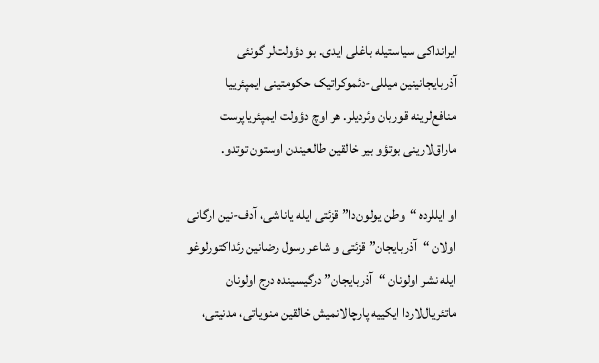ایرانداکی سیاستیله باغلی ایدی. بو دؤولت‌لر گونئی آذربایجانینین میللی-دئموکراتیک حکومتینی ایمپئرییا منافع‌لرینه قوربان وئردیلر. هر اوچ دؤولت ایمپئریاپرست ماراق‌لارینی بوتؤو بیر خالقین طالعیندن اوستون توتدو.

او ایللرده “وطن یولون‌دا” قزئتی ایله یاناشی، آدف-نین ارگانی اولان “آذربایجان” قزئتی و شاعر رسول رضانین رئداکتورلوغو ایله نشر اولونان “آذربایجان” درگیسینده درج اولونان ماتئریال‌لاردا ایکییه پارچالانمیش خالقین منویاتی، مدنیتی،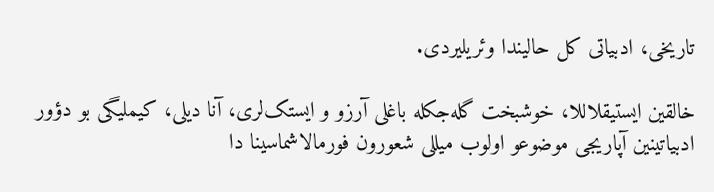تاریخی، ادبیاتی کل حالیندا وئریلیردی.

خالقین ایستیقلاللا، خوشبخت گله‌جکله باغلی آرزو و ایستک‌لری، آنا دیلی، کیملیگی بو دؤور ادبیاتینین آپاریجی موضوعو اولوب میللی شعورون فورمالاشماسینا دا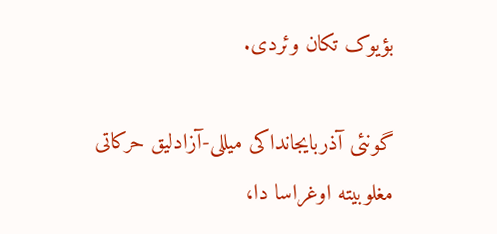بؤیوک تکان وئردی.

گونئی آذربایجانداکی میللی-آزادلیق حرکاتی مغلوبیته اوغراسا دا،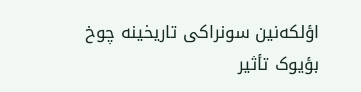اؤلکه‌نین سونراکی تاریخینه چوخ بؤیوک تأثیر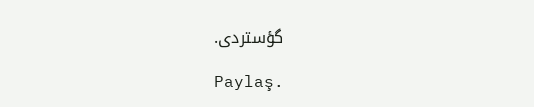گؤستردی.

Paylaş.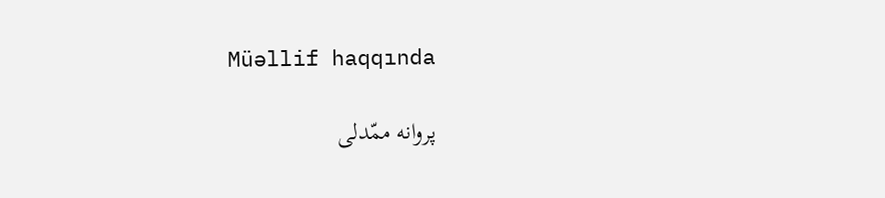Müəllif haqqında

پروانه ممّدلی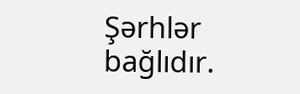Şərhlər bağlıdır.